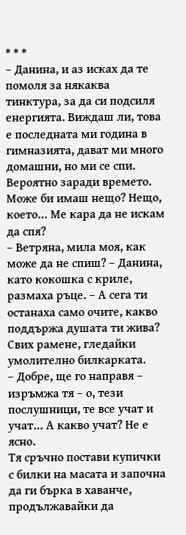* * *
– Данина, и аз исках да те помоля за някаква тинктура, за да си подсиля енергията. Виждаш ли, това е последната ми година в гимназията, дават ми много домашни, но ми се спи. Вероятно заради времето. Може би имаш нещо? Нещо, което… Ме кара да не искам да спя?
– Ветряна, мила моя, как може да не спиш? – Данина, като кокошка с криле, размаха ръце. – А сега ти останаха само очите, какво поддържа душата ти жива?
Свих рамене, гледайки умолително билкарката.
– Добре, ще го направя – изръмжа тя – о, тези послушници, те все учат и учат… А какво учат? Не е ясно.
Тя сръчно постави купички с билки на масата и започна да ги бърка в хаванче, продължавайки да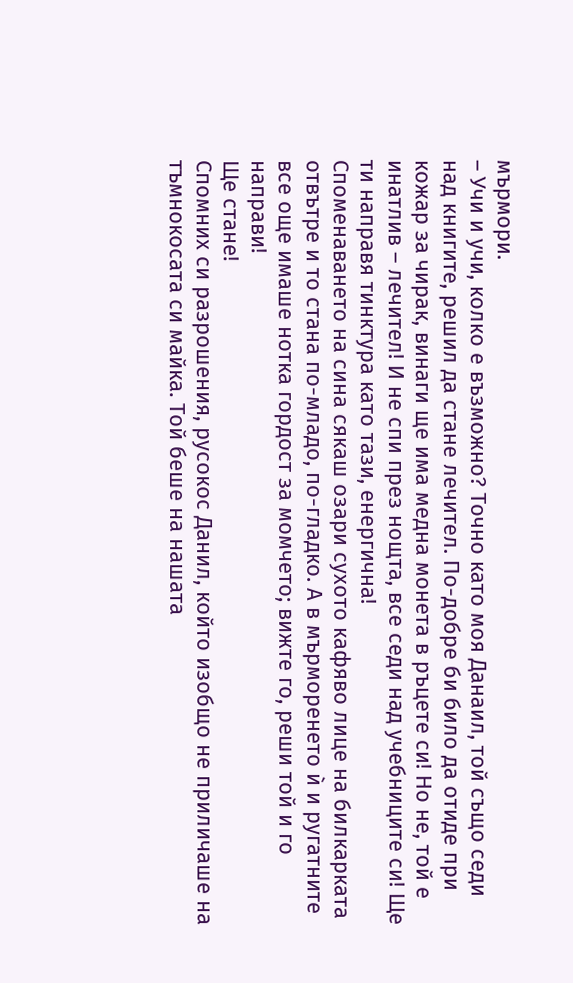мърмори.
– Учи и учи, колко е възможно? Точно като моя Данаил, той също седи над книгите, решил да стане лечител. По-добре би било да отиде при кожар за чирак, винаги ще има медна монета в ръцете си! Но не, той е инатлив – лечител! И не спи през нощта, все седи над учебниците си! Ще ти направя тинктура като тази, енергична!
Споменаването на сина сякаш озари сухото кафяво лице на билкарката отвътре и то стана по-младо, по-гладко. А в мърморенето ѝ и ругатните все още имаше нотка гордост за момчето; вижте го, реши той и го направи!
Ще стане!
Спомних си разрошения, русокос Данил, който изобщо не приличаше на тъмнокосата си майка. Той беше на нашата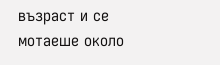възраст и се мотаеше около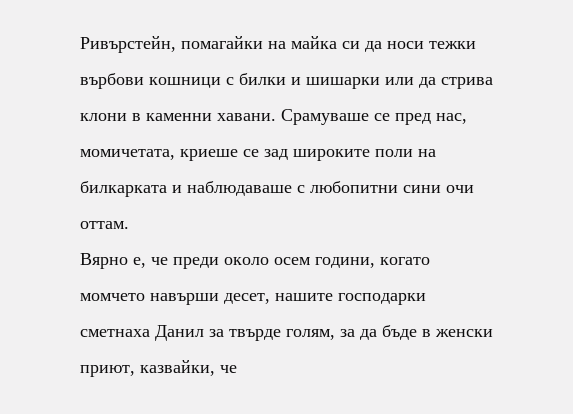Ривърстейн, помагайки на майка си да носи тежки върбови кошници с билки и шишарки или да стрива клони в каменни хавани. Срамуваше се пред нас, момичетата, криеше се зад широките поли на билкарката и наблюдаваше с любопитни сини очи оттам.
Вярно е, че преди около осем години, когато момчето навърши десет, нашите господарки сметнаха Данил за твърде голям, за да бъде в женски приют, казвайки, че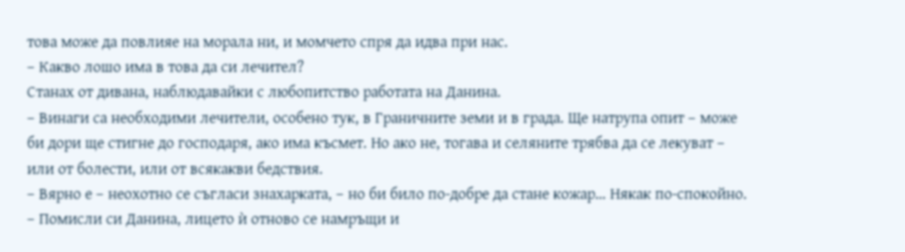това може да повлияе на морала ни, и момчето спря да идва при нас.
– Какво лошо има в това да си лечител?
Станах от дивана, наблюдавайки с любопитство работата на Данина.
– Винаги са необходими лечители, особено тук, в Граничните земи и в града. Ще натрупа опит – може би дори ще стигне до господаря, ако има късмет. Но ако не, тогава и селяните трябва да се лекуват – или от болести, или от всякакви бедствия.
– Вярно е – неохотно се съгласи знахарката, – но би било по-добре да стане кожар… Някак по-спокойно. – Помисли си Данина, лицето ѝ отново се намръщи и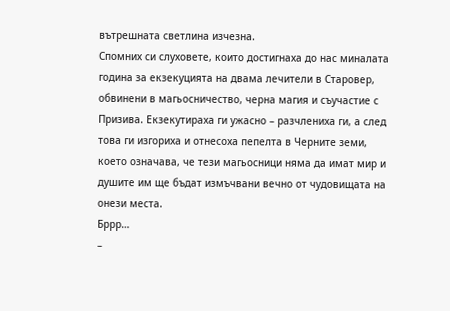вътрешната светлина изчезна.
Спомних си слуховете, които достигнаха до нас миналата година за екзекуцията на двама лечители в Старовер, обвинени в магьосничество, черна магия и съучастие с Призива. Екзекутираха ги ужасно – разчлениха ги, а след това ги изгориха и отнесоха пепелта в Черните земи, което означава, че тези магьосници няма да имат мир и душите им ще бъдат измъчвани вечно от чудовищата на онези места.
Бррр…
–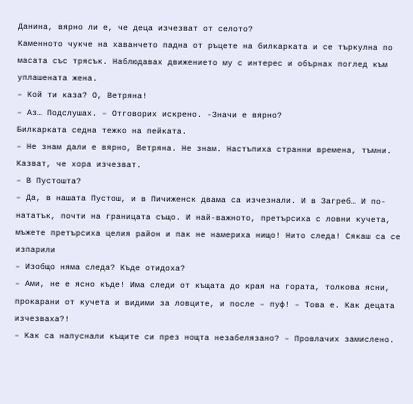Данина, вярно ли е, че деца изчезват от селото?
Каменното чукче на хаванчето падна от ръцете на билкарката и се търкулна по масата със трясък. Наблюдавах движението му с интерес и обърнах поглед към уплашената жена.
– Кой ти каза? О, Ветряна!
– Аз… Подслушах. – Отговорих искрено. -Значи е вярно?
Билкарката седна тежко на пейката.
– Не знам дали е вярно, Ветряна. Не знам. Настъпиха странни времена, тъмни. Казват, че хора изчезват.
– В Пустошта?
– Да, в нашата Пустош, и в Пичиженск двама са изчезнали. И в Загреб… И по-нататък, почти на границата също. И най-важното, претърсиха с ловни кучета, мъжете претърсиха целия район и пак не намериха нищо! Нито следа! Сякаш са се изпарили
– Изобщо няма следа? Къде отидоха?
– Ами, не е ясно къде! Има следи от къщата до края на гората, толкова ясни, прокарани от кучета и видими за ловците, и после – пуф! – Това е. Как децата изчезваха?!
– Как са напуснали къщите си през нощта незабелязано? – Провлачих замислено.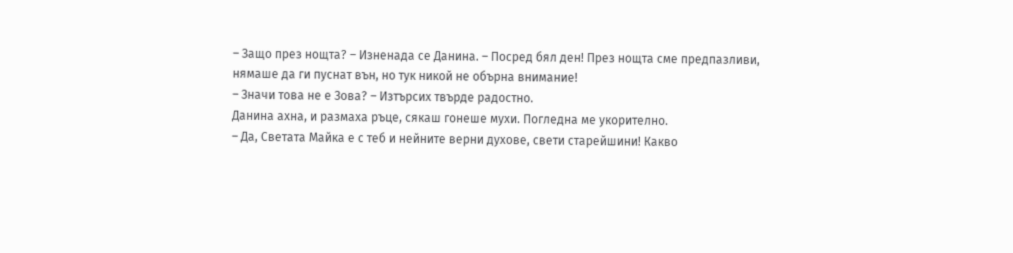– Защо през нощта? – Изненада се Данина. – Посред бял ден! През нощта сме предпазливи, нямаше да ги пуснат вън, но тук никой не обърна внимание!
– Значи това не е Зова? – Изтърсих твърде радостно.
Данина ахна, и размаха ръце, сякаш гонеше мухи. Погледна ме укорително.
– Да, Светата Майка е с теб и нейните верни духове, свети старейшини! Какво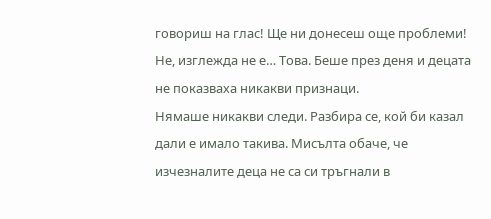говориш на глас! Ще ни донесеш още проблеми! Не, изглежда не е… Това. Беше през деня и децата не показваха никакви признаци.
Нямаше никакви следи. Разбира се, кой би казал дали е имало такива. Мисълта обаче, че изчезналите деца не са си тръгнали в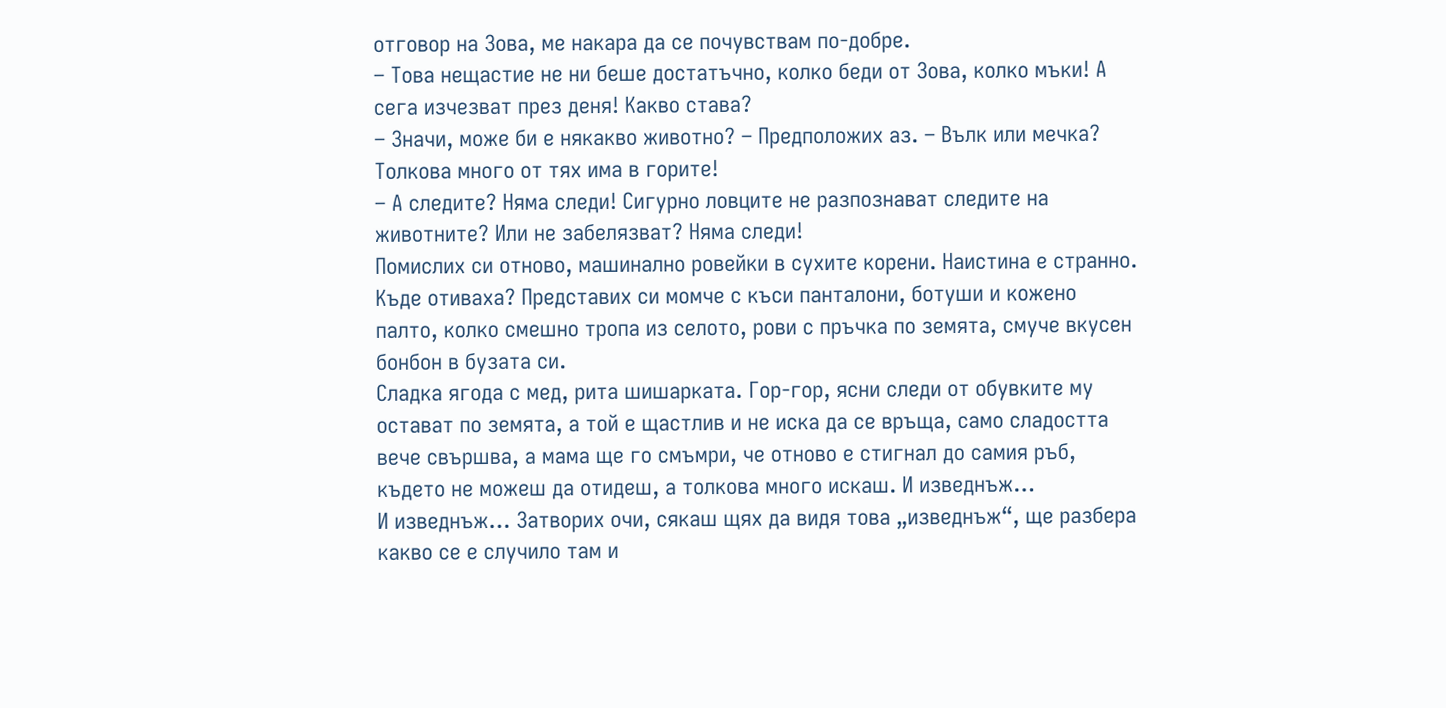отговор на Зова, ме накара да се почувствам по-добре.
– Това нещастие не ни беше достатъчно, колко беди от Зова, колко мъки! А сега изчезват през деня! Какво става?
– Значи, може би е някакво животно? – Предположих аз. – Вълк или мечка? Толкова много от тях има в горите!
– А следите? Няма следи! Сигурно ловците не разпознават следите на животните? Или не забелязват? Няма следи!
Помислих си отново, машинално ровейки в сухите корени. Наистина е странно. Къде отиваха? Представих си момче с къси панталони, ботуши и кожено палто, колко смешно тропа из селото, рови с пръчка по земята, смуче вкусен бонбон в бузата си.
Сладка ягода с мед, рита шишарката. Гор-гор, ясни следи от обувките му остават по земята, а той е щастлив и не иска да се връща, само сладостта вече свършва, а мама ще го смъмри, че отново е стигнал до самия ръб, където не можеш да отидеш, а толкова много искаш. И изведнъж…
И изведнъж… Затворих очи, сякаш щях да видя това „изведнъж“, ще разбера какво се е случило там и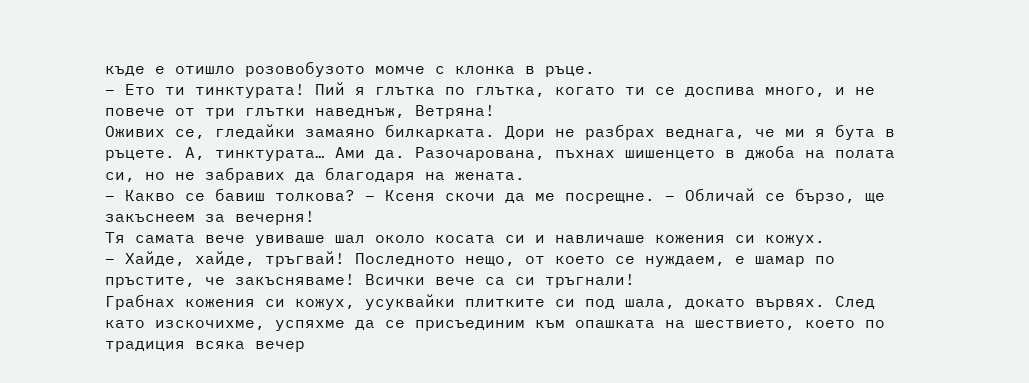къде е отишло розовобузото момче с клонка в ръце.
– Ето ти тинктурата! Пий я глътка по глътка, когато ти се доспива много, и не повече от три глътки наведнъж, Ветряна!
Оживих се, гледайки замаяно билкарката. Дори не разбрах веднага, че ми я бута в ръцете. А, тинктурата… Ами да. Разочарована, пъхнах шишенцето в джоба на полата си, но не забравих да благодаря на жената.
– Какво се бавиш толкова? – Ксеня скочи да ме посрещне. – Обличай се бързо, ще закъснеем за вечерня!
Тя самата вече увиваше шал около косата си и навличаше кожения си кожух.
– Хайде, хайде, тръгвай! Последното нещо, от което се нуждаем, е шамар по пръстите, че закъсняваме! Всички вече са си тръгнали!
Грабнах кожения си кожух, усуквайки плитките си под шала, докато вървях. След като изскочихме, успяхме да се присъединим към опашката на шествието, което по традиция всяка вечер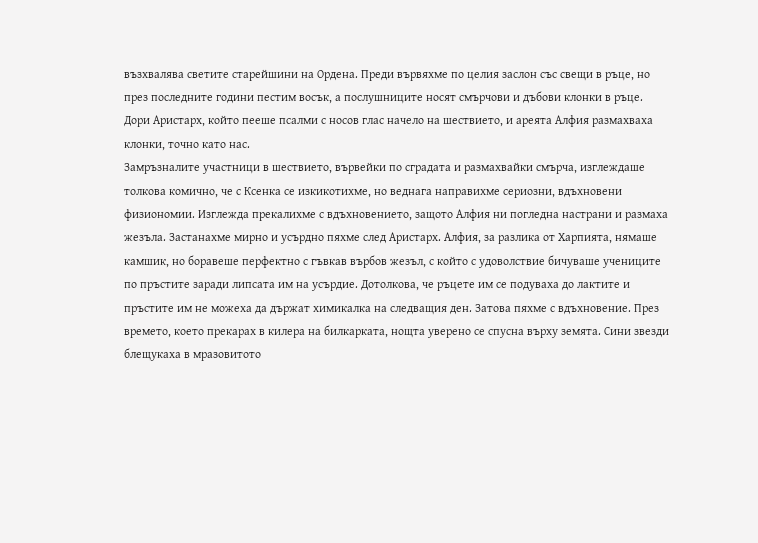възхвалява светите старейшини на Ордена. Преди вървяхме по целия заслон със свещи в ръце, но през последните години пестим восък, а послушниците носят смърчови и дъбови клонки в ръце.
Дори Аристарх, който пееше псалми с носов глас начело на шествието, и ареята Алфия размахваха клонки, точно като нас.
Замръзналите участници в шествието, вървейки по сградата и размахвайки смърча, изглеждаше толкова комично, че с Ксенка се изкикотихме, но веднага направихме сериозни, вдъхновени физиономии. Изглежда прекалихме с вдъхновението, защото Алфия ни погледна настрани и размаха жезъла. Застанахме мирно и усърдно пяхме след Аристарх. Алфия, за разлика от Харпията, нямаше камшик, но боравеше перфектно с гъвкав върбов жезъл, с който с удоволствие бичуваше учениците по пръстите заради липсата им на усърдие. Дотолкова, че ръцете им се подуваха до лактите и пръстите им не можеха да държат химикалка на следващия ден. Затова пяхме с вдъхновение. През времето, което прекарах в килера на билкарката, нощта уверено се спусна върху земята. Сини звезди блещукаха в мразовитото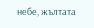небе, жълтата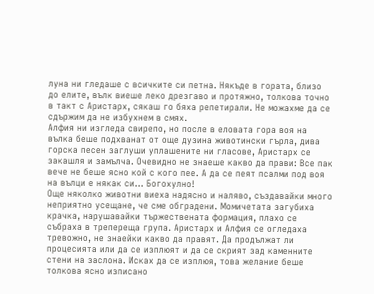луна ни гледаше с всичките си петна. Някъде в гората, близо до елите, вълк виеше леко дрезгаво и протяжно, толкова точно в такт с Аристарх, сякаш го бяха репетирали. Не можахме да се сдържим да не избухнем в смях.
Алфия ни изгледа свирепо, но после в еловата гора воя на вълка беше подхванат от още дузина животински гърла, дива горска песен заглуши уплашените ни гласове, Аристарх се закашля и замълча. Очевидно не знаеше какво да прави: Все пак вече не беше ясно кой с кого пее. А да се пеят псалми под воя на вълци е някак си… Богохулно!
Още няколко животни виеха надясно и наляво, създавайки много неприятно усещане, че сме обградени. Момичетата загубиха крачка, нарушавайки тържествената формация, плахо се събраха в трепереща група. Аристарх и Алфия се огледаха тревожно, не знаейки какво да правят. Да продължат ли процесията или да се изплюят и да се скрият зад каменните стени на заслона. Исках да се изплюя, това желание беше толкова ясно изписано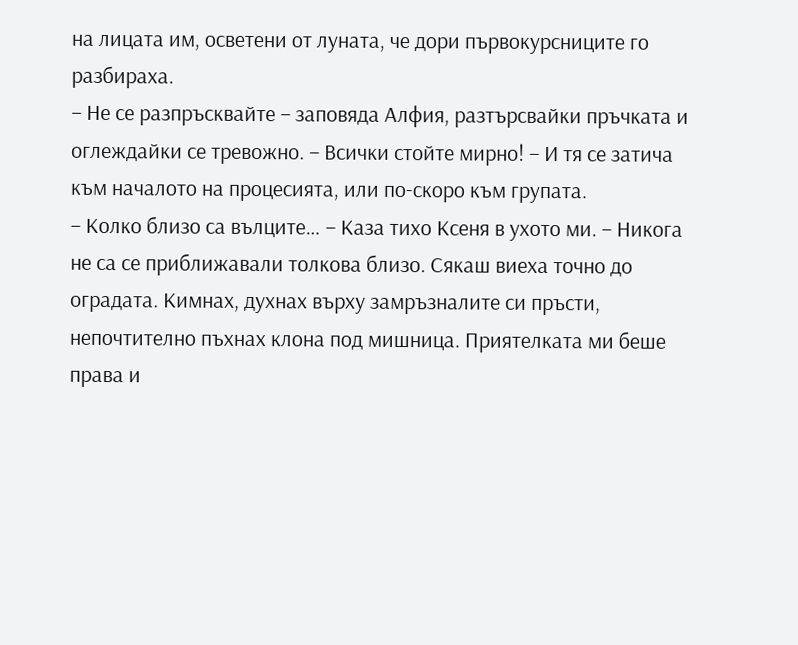на лицата им, осветени от луната, че дори първокурсниците го разбираха.
– Не се разпръсквайте – заповяда Алфия, разтърсвайки пръчката и оглеждайки се тревожно. – Всички стойте мирно! – И тя се затича към началото на процесията, или по-скоро към групата.
– Колко близо са вълците… – Каза тихо Ксеня в ухото ми. – Никога не са се приближавали толкова близо. Сякаш виеха точно до оградата. Кимнах, духнах върху замръзналите си пръсти, непочтително пъхнах клона под мишница. Приятелката ми беше права и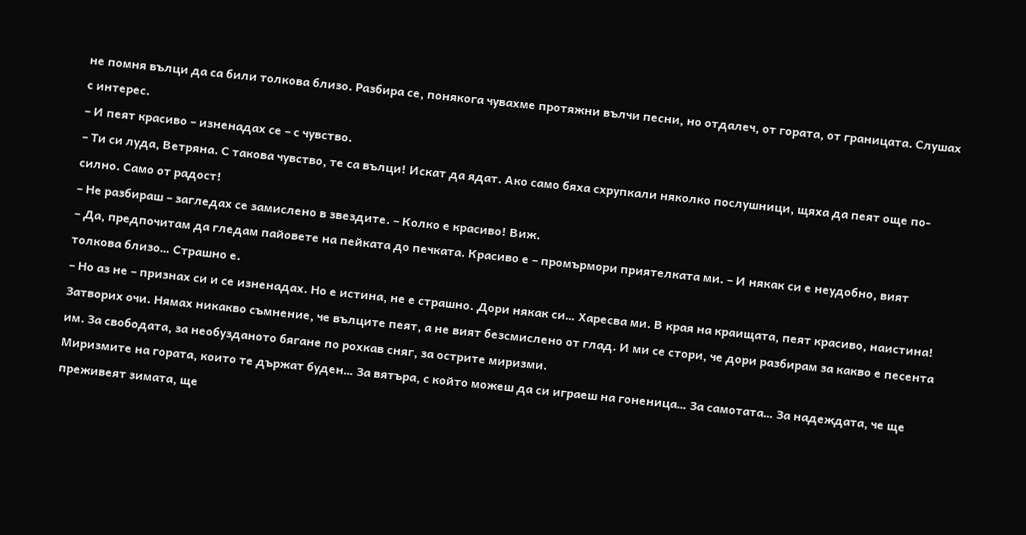не помня вълци да са били толкова близо. Разбира се, понякога чувахме протяжни вълчи песни, но отдалеч, от гората, от границата. Слушах с интерес.
– И пеят красиво – изненадах се – с чувство.
– Ти си луда, Ветряна. С такова чувство, те са вълци! Искат да ядат. Ако само бяха схрупкали няколко послушници, щяха да пеят още по-силно. Само от радост!
– Не разбираш – загледах се замислено в звездите. – Колко е красиво! Виж.
– Да, предпочитам да гледам пайовете на пейката до печката. Красиво е – промърмори приятелката ми. – И някак си е неудобно, вият толкова близо… Страшно е.
– Но аз не – признах си и се изненадах. Но е истина, не е страшно. Дори някак си… Харесва ми. В края на краищата, пеят красиво, наистина!
Затворих очи. Нямах никакво съмнение, че вълците пеят, а не вият безсмислено от глад. И ми се стори, че дори разбирам за какво е песента им. За свободата, за необузданото бягане по рохкав сняг, за острите миризми.
Миризмите на гората, които те държат буден… За вятъра, с който можеш да си играеш на гоненица… За самотата… За надеждата, че ще преживеят зимата, ще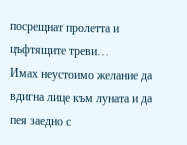посрещнат пролетта и цъфтящите треви…
Имах неустоимо желание да вдигна лице към луната и да пея заедно с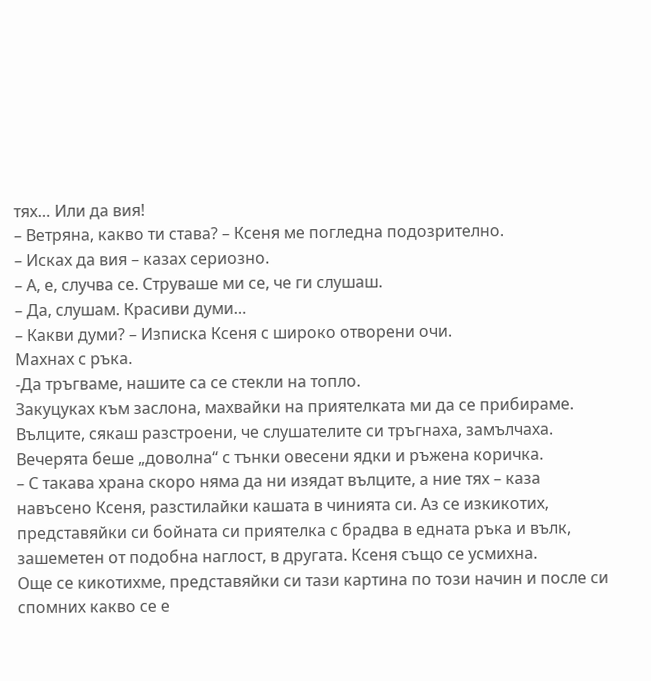тях… Или да вия!
– Ветряна, какво ти става? – Ксеня ме погледна подозрително.
– Исках да вия – казах сериозно.
– А, е, случва се. Струваше ми се, че ги слушаш.
– Да, слушам. Красиви думи…
– Какви думи? – Изписка Ксеня с широко отворени очи.
Махнах с ръка.
-Да тръгваме, нашите са се стекли на топло.
Закуцуках към заслона, махвайки на приятелката ми да се прибираме. Вълците, сякаш разстроени, че слушателите си тръгнаха, замълчаха.
Вечерята беше „доволна“ с тънки овесени ядки и ръжена коричка.
– С такава храна скоро няма да ни изядат вълците, а ние тях – каза навъсено Ксеня, разстилайки кашата в чинията си. Аз се изкикотих, представяйки си бойната си приятелка с брадва в едната ръка и вълк, зашеметен от подобна наглост, в другата. Ксеня също се усмихна.
Още се кикотихме, представяйки си тази картина по този начин и после си спомних какво се е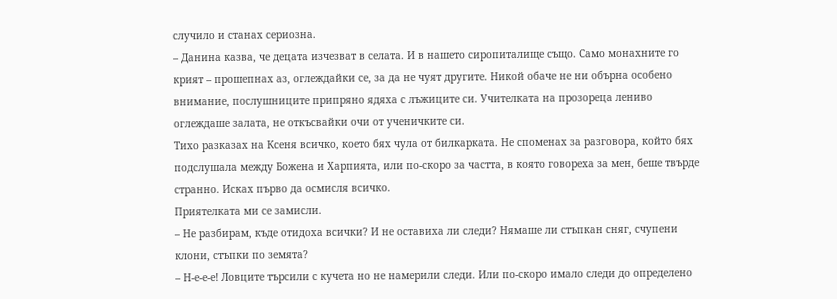случило и станах сериозна.
– Данина казва, че децата изчезват в селата. И в нашето сиропиталище също. Само монахните го крият – прошепнах аз, оглеждайки се, за да не чуят другите. Никой обаче не ни обърна особено внимание, послушниците припряно ядяха с лъжиците си. Учителката на прозореца лениво оглеждаше залата, не откъсвайки очи от ученичките си.
Тихо разказах на Ксеня всичко, което бях чула от билкарката. Не споменах за разговора, който бях подслушала между Божена и Харпията, или по-скоро за частта, в която говореха за мен, беше твърде странно. Исках първо да осмисля всичко.
Приятелката ми се замисли.
– Не разбирам, къде отидоха всички? И не оставиха ли следи? Нямаше ли стъпкан сняг, счупени клони, стъпки по земята?
– Н-е-е-е! Ловците търсили с кучета но не намерили следи. Или по-скоро имало следи до определено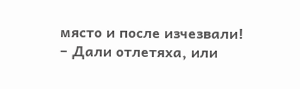място и после изчезвали!
– Дали отлетяха, или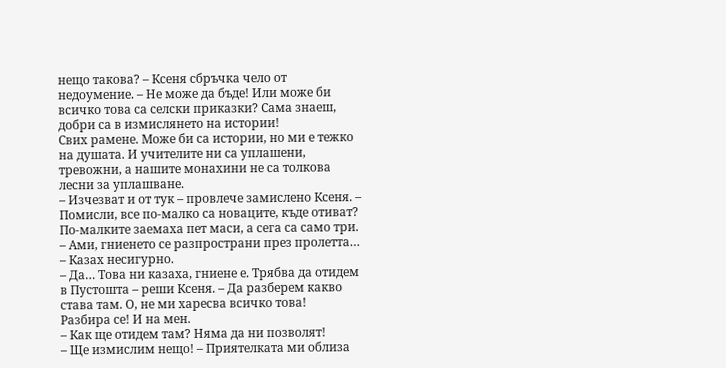нещо такова? – Ксеня сбръчка чело от недоумение. – Не може да бъде! Или може би всичко това са селски приказки? Сама знаеш, добри са в измислянето на истории!
Свих рамене. Може би са истории, но ми е тежко на душата. И учителите ни са уплашени, тревожни, а нашите монахини не са толкова лесни за уплашване.
– Изчезват и от тук – провлече замислено Ксеня. – Помисли, все по-малко са новаците, къде отиват? По-малките заемаха пет маси, а сега са само три.
– Ами, гниенето се разпространи през пролетта… – Казах несигурно.
– Да… Това ни казаха, гниене е. Трябва да отидем в Пустошта – реши Ксеня. – Да разберем какво става там. О, не ми харесва всичко това!
Разбира се! И на мен.
– Как ще отидем там? Няма да ни позволят!
– Ще измислим нещо! – Приятелката ми облиза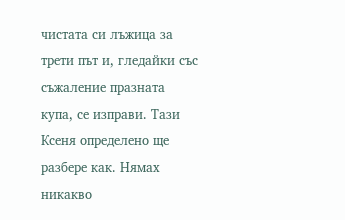чистата си лъжица за трети път и, гледайки със съжаление празната купа, се изправи. Тази Ксеня определено ще разбере как. Нямах никакво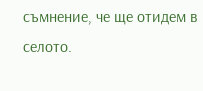съмнение, че ще отидем в селото.